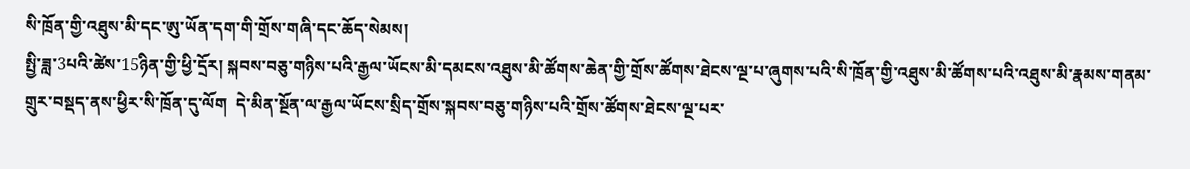སི་ཁྲོན་གྱི་འཐུས་མི་དང་ཨུ་ཡོན་དག་གི་གྲོས་གཞི་དང་ཆོད་སེམས།
སྤྱི་ཟླ་3པའི་ཚེས་15ཉིན་གྱི་ཕྱི་དྲོར། སྐབས་བཅུ་གཉིས་པའི་རྒྱལ་ཡོངས་མི་དམངས་འཐུས་མི་ཚོགས་ཆེན་གྱི་གྲོས་ཚོགས་ཐེངས་ལྔ་པ་ཞུགས་པའི་སི་ཁྲོན་གྱི་འཐུས་མི་ཚོགས་པའི་འཐུས་མི་རྣམས་གནམ་གྲུར་བསྡད་ནས་ཕྱིར་སི་ཁྲོན་དུ་ལོག  དེ་མིན་སྔོན་ལ་རྒྱལ་ཡོངས་སྲིད་གྲོས་སྐབས་བཅུ་གཉིས་པའི་གྲོས་ཚོགས་ཐེངས་ལྔ་པར་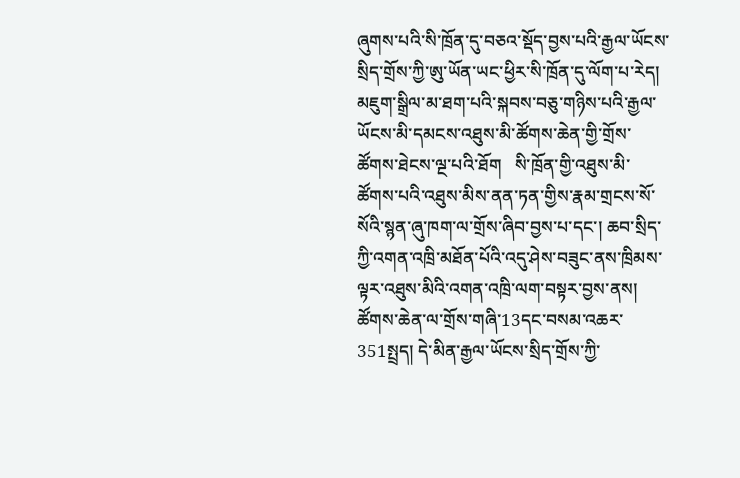ཞུགས་པའི་སི་ཁྲོན་དུ་བཅའ་སྡོད་བྱས་པའི་རྒྱལ་ཡོངས་སྲིད་གྲོས་ཀྱི་ཨུ་ཡོན་ཡང་ཕྱིར་སི་ཁྲོན་དུ་ལོག་པ་རེད།
མཇུག་སྒྲིལ་མ་ཐག་པའི་སྐབས་བཅུ་གཉིས་པའི་རྒྱལ་ཡོངས་མི་དམངས་འཐུས་མི་ཚོགས་ཆེན་གྱི་གྲོས་ཚོགས་ཐེངས་ལྔ་པའི་ཐོག   སི་ཁྲོན་གྱི་འཐུས་མི་ཚོགས་པའི་འཐུས་མིས་ནན་ཏན་གྱིས་རྣམ་གྲངས་སོ་སོའི་སྙན་ཞུ་ཁག་ལ་གྲོས་ཞིབ་བྱས་པ་དང་། ཆབ་སྲིད་ཀྱི་འགན་འཁྲི་མཐོན་པོའི་འདུ་ཤེས་བཟུང་ནས་ཁྲིམས་ལྟར་འཐུས་མིའི་འགན་འཁྲི་ལག་བསྟར་བྱས་ནས། ཚོགས་ཆེན་ལ་གྲོས་གཞི་13དང་བསམ་འཆར་351སྤྲད། དེ་མིན་རྒྱལ་ཡོངས་སྲིད་གྲོས་ཀྱི་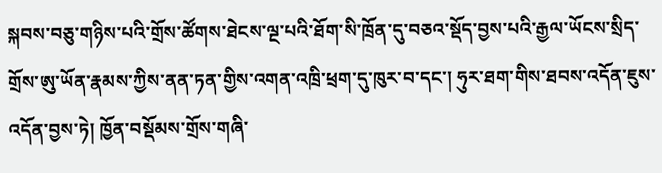སྐབས་བཅུ་གཉིས་པའི་གྲོས་ཚོགས་ཐེངས་ལྔ་པའི་ཐོག་སི་ཁྲོན་དུ་བཅའ་སྡོད་བྱས་པའི་རྒྱལ་ཡོངས་སྲིད་གྲོས་ཨུ་ཡོན་རྣམས་ཀྱིས་ནན་ཏན་གྱིས་འགན་འཁྲི་ཕྲག་དུ་ཁུར་བ་དང་། ཧུར་ཐག་གིས་ཐབས་འདོན་ཇུས་འདོན་བྱས་ཏེ། ཁྱོན་བསྡོམས་གྲོས་གཞི་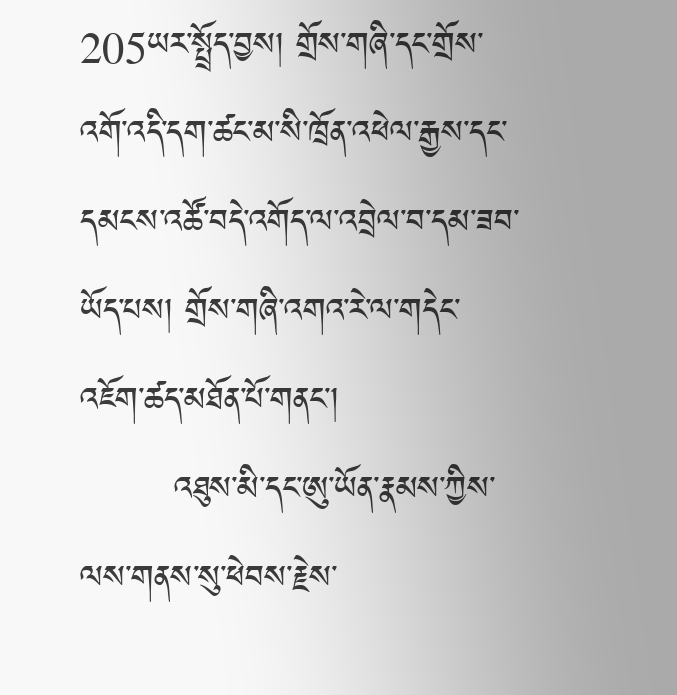205ཡར་སྤྲོད་བྱས། གྲོས་གཞི་དང་གྲོས་འགོ་འདི་དག་ཚང་མ་སི་ཁྲོན་འཕེལ་རྒྱས་དང་དམངས་འཚོ་བདེ་འགོད་ལ་འབྲེལ་བ་དམ་ཟབ་ཡོད་པས། གྲོས་གཞི་འགའ་རེ་ལ་གདེང་འཇོག་ཚད་མཐོན་པོ་གནང་།
        འཐུས་མི་དང་ཨུ་ཡོན་རྣམས་ཀྱིས་ལས་གནས་སུ་ཕེབས་རྗེས་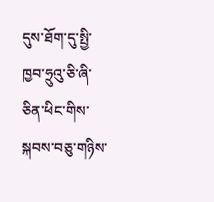དུས་ཐོག་དུ་སྤྱི་ཁྱབ་ཧྲུའུ་ཅི་ཞི་ཅིན་ཕིང་གིས་སྐབས་བཅུ་གཉིས་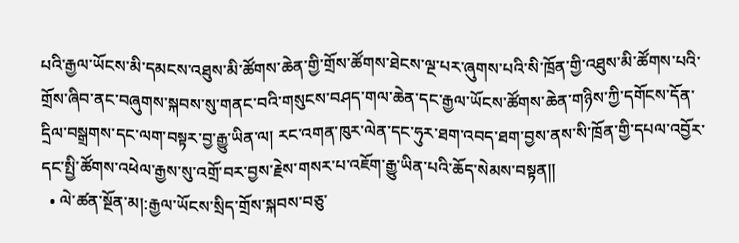པའི་རྒྱལ་ཡོངས་མི་དམངས་འཐུས་མི་ཚོགས་ཆེན་གྱི་གྲོས་ཚོགས་ཐེངས་ལྔ་པར་ཞུགས་པའི་སི་ཁྲོན་གྱི་འཐུས་མི་ཚོགས་པའི་གྲོས་ཞིབ་ནང་བཞུགས་སྐབས་སུ་གནང་བའི་གསུངས་བཤད་གལ་ཆེན་དང་རྒྱལ་ཡོངས་ཚོགས་ཆེན་གཉིས་ཀྱི་དགོངས་དོན་དྲིལ་བསྒྲགས་དང་ལག་བསྟར་བྱ་རྒྱུ་ཡིན་ལ། རང་འགན་ཁུར་ལེན་དང་ཧུར་ཐག་འབད་ཐག་བྱས་ནས་སི་ཁྲོན་གྱི་དཔལ་འབྱོར་དང་སྤྱི་ཚོགས་འཕེལ་རྒྱས་སུ་འགྲོ་བར་བྱས་རྗེས་གསར་པ་འཇོག་རྒྱུ་ཡིན་པའི་ཆོད་སེམས་བསྟན།།
  • ལེ་ཚན་སྔོན་མ།:རྒྱལ་ཡོངས་སྲིད་གྲོས་སྐབས་བཅུ་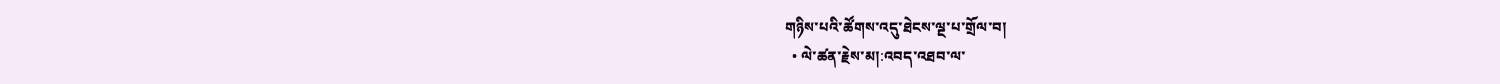གཉིས་པའི་ཚོགས་འདུ་ཐེངས་ལྔ་པ་གྲོལ་བ།
  • ལེ་ཚན་རྗེས་མ།:འབད་འཐབ་ལ་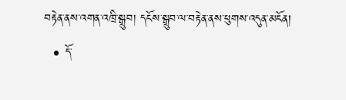བརྟེན་ནས་འགན་འཁྲི་སྒྲུབ། དངོས་སྒྲུབ་ལ་བརྟེན་ནས་ཕུགས་འདུན་མངོན།
  • དོ་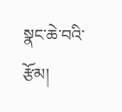སྣང་ཆེ་བའི་རྩོམ།